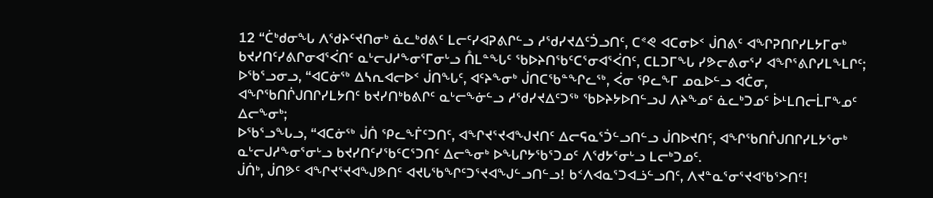12 “ᑖᒃᑯᓂᖓ ᐱᖁᔨᑦᔪᑎᓂᒃ ᓈᓚᒃᑯᕕᑦ ᒪᓕᑦᓯᐊᕈᕕᒋᓪᓗ ᓱᖁᓯᔪᐃᑦᑑᓗᑎᑦ, ᑕᕝᕙ ᐊᑕᓂᐅᑉ ᒎᑎᕕᑦ ᐊᖏᕈᑎᒋᓯᒪᔭᒥᓂᒃ ᑲᔪᓯᑎᑦᓯᕕᒋᓂᐊᕐᐹᑎᑦ ᓇᒡᓕᒍᓱᖕᓂᕐᒥᓂᒡᓗ ᑍᒪᓐᖓᑦ ᖃᐅᔨᑎᖃᑦᑕᕐᓂᐊᕐᐹᑎᑦ, ᑕᒪᑐᒥᖓ ᓯᕗᓕᕕᓂᕐᓯ ᐊᖏᕐᕕᒋᓯᒪᖕᒪᒋᑦ;
ᐅᖃᕐᓗᓂᓗ, “ᐊᑕᓃᖅ ᐃᓴᕆᐊᓕᐅᑉ ᒎᑎᖓᑦ, ᐊᑦᔨᖕᓂᒃ ᒎᑎᑕᖃᓐᖏᓚᖅ, ᐹᓂ ᕿᓚᖕᒥ ᓄᓇᐅᓪᓗ ᐊᑖᓂ, ᐊᖏᖃᑎᒌᒍᑎᒋᓯᒪᔭᑎᑦ ᑲᔪᓯᑎᒃᑲᕕᒋᑦ ᓇᒡᓕᖕᓃᓪᓗ ᓱᖁᓯᔪᐃᑦᑐᖅ ᖃᐅᔨᔭᐅᑎᓪᓗᒍ ᐱᔨᖕᓄᑦ ᓈᓚᒃᑐᓄᑦ ᐆᒻᒪᑎᓕᒫᒥᖕᓄᑦ ᐃᓕᖕᓂᒃ;
ᐅᖃᕐᓗᖓᓗ, “ᐊᑕᓃᖅ ᒎᑏ ᕿᓚᖕᒦᑦᑐᑎᑦ, ᐊᖏᔪᕐᔪᐊᖑᔪᑎᑦ ᐃᓕᕋᓇᕐᑑᓪᓗᑎᓪᓗ ᒎᑎᐅᔪᑎᑦ, ᐊᖏᖃᑎᒌᒍᑎᒋᓯᒪᔭᕐᓂᒃ ᓇᒡᓕᒍᓱᖕᓂᕐᓂᒡᓗ ᑲᔪᓯᑎᑦᓯᖃᑦᑕᕐᑐᑎᑦ ᐃᓕᖕᓂᒃ ᐅᖓᒋᔭᖃᕐᑐᓄᑦ ᐱᖁᔭᕐᓂᒡᓗ ᒪᓕᒃᑐᓄᑦ.
ᒎᑏᒃ, ᒎᑎᕗᑦ ᐊᖏᔪᕐᔪᐊᖑᕗᑎᑦ ᐊᔪᒐᖃᖏᑦᑐᕐᔪᐊᖑᓪᓗᑎᓪᓗ! ᑲᑉᐱᐊᓇᕐᑐᐊᓘᓪᓗᑎᑦ, ᐱᔪᓐᓇᕐᓂᕐᔪᐊᖃᕐᐳᑎᑦ!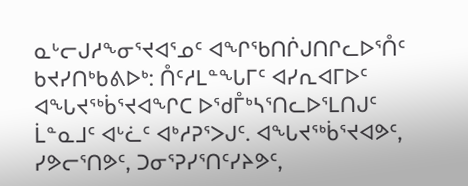ᓇᒡᓕᒍᓱᖕᓂᕐᔪᐊᕐᓄᑦ ᐊᖏᖃᑎᒌᒍᑎᒋᓚᐅᕐᑍᑦ ᑲᔪᓯᑎᒃᑲᕕᐅᒃ: ᑍᑦᓱᒪᓐᖓᒥᑦ ᐊᓯᕆᐊᒥᐅᑦ ᐊᖓᔪᖅᑳᕐᔪᐊᖏᑕ ᐅᖁᒤᒃᓴᕐᑎᓚᐅᕐᒪᑎᒍᑦ ᒫᓐᓇᒧᑦ ᐊᒡᓛᑦ ᐊᒃᓱᕈᕐᐳᒍᑦ. ᐊᖓᔪᖅᑳᕐᔪᐊᕗᑦ, ᓯᕗᓕᕐᑎᕗᑦ, ᑐᓂᕐᕈᓯᕐᑎᑦᓯᔨᕗᑦ,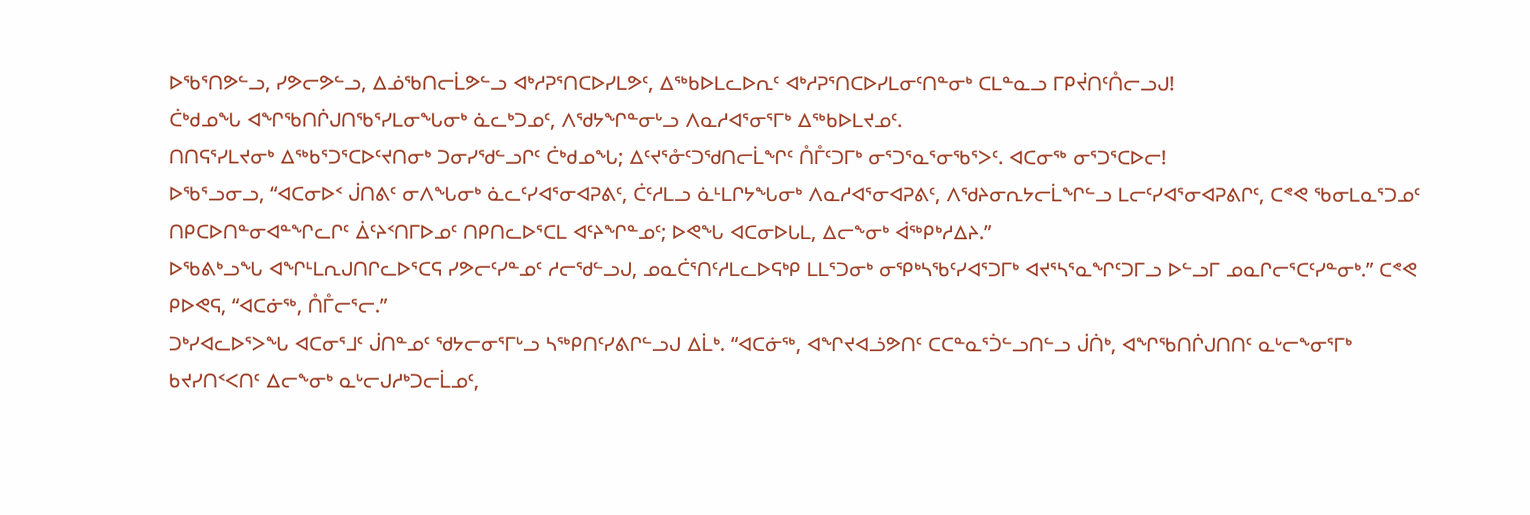ᐅᖃᕐᑎᕗᓪᓗ, ᓯᕗᓕᕗᓪᓗ, ᐃᓅᖃᑎᓕᒫᕗᓪᓗ ᐊᒃᓱᕈᕐᑎᑕᐅᓯᒪᕗᑦ, ᐃᖅᑲᐅᒪᓚᐅᕆᑦ ᐊᒃᓱᕈᕐᑎᑕᐅᓯᒪᓂᑦᑎᓐᓂᒃ ᑕᒪᓐᓇᓗ ᒥᑭᔫᑎᑦᑍᓕᓗᒍ!
ᑖᒃᑯᓄᖓ ᐊᖏᖃᑎᒌᒍᑎᖃᕐᓯᒪᓂᖓᓂᒃ ᓈᓚᒃᑐᓄᑦ, ᐱᖁᔭᖏᓐᓂᒡᓗ ᐱᓇᓱᐊᕐᓂᕐᒥᒃ ᐃᖅᑲᐅᒪᔪᓄᑦ.
ᑎᑎᕋᕐᓯᒪᔪᓂᒃ ᐃᖅᑲᕐᑐᕐᑕᐅᑦᔪᑎᓂᒃ ᑐᓂᓯᖁᓪᓗᒋᑦ ᑖᒃᑯᓄᖓ; ᐃᑦᔪᕐᓁᑦᑐᖁᑎᓕᒫᖏᑦ ᑍᒤᑦᑐᒥᒃ ᓂᕐᑐᕐᓇᕐᓂᖃᕐᐳᑦ. ᐊᑕᓂᖅ ᓂᕐᑐᕐᑕᐅᓕ!
ᐅᖃᕐᓗᓂᓗ, “ᐊᑕᓂᐅᑉ ᒎᑎᕕᑦ ᓂᐱᖓᓂᒃ ᓈᓚᑦᓯᐊᕐᓂᐊᕈᕕᑦ, ᑖᑦᓱᒪᓗ ᓈᒻᒪᒋᔭᖓᓂᒃ ᐱᓇᓱᐊᕐᓂᐊᕈᕕᑦ, ᐱᖁᔨᓂᕆᔭᓕᒫᖏᓪᓗ ᒪᓕᑦᓯᐊᕐᓂᐊᕈᕕᒋᑦ, ᑕᕝᕙ ᖃᓂᒪᓇᕐᑐᓄᑦ ᑎᑭᑕᐅᑎᓐᓂᐊᓐᖏᓚᒋᑦ ᐄᑦᔨᑉᑎᒥᐅᓄᑦ ᑎᑭᑎᓚᐅᕐᑕᒪ ᐊᑦᔨᖏᓐᓄᑦ; ᐅᕙᖓ ᐊᑕᓂᐅᒐᒪ, ᐃᓕᖕᓂᒃ ᐋᖅᑭᒃᓱᐃᔨ.”
ᐅᖃᕕᒃᓗᖓ ᐊᖏᒻᒪᕆᒍᑎᒋᓚᐅᕐᑕᕋ ᓯᕗᓕᑦᓯᓐᓄᑦ ᓱᓕᖁᓪᓗᒍ, ᓄᓇᑖᕐᑎᑦᓱᒪᓚᐅᕋᒃᑭ ᒪᒪᕐᑐᓂᒃ ᓂᕿᒃᓴᖃᑦᓯᐊᕐᑐᒥᒃ ᐊᔪᕐᓴᕐᓇᖏᑦᑐᒥᓗ ᐅᓪᓗᒥ ᓄᓇᒋᓕᕐᑕᑦᓯᓐᓂᒃ.” ᑕᕝᕙ ᑭᐅᕙᕋ, “ᐊᑕᓃᖅ, ᑍᒤᓕᕐᓕ.”
ᑐᒃᓯᐊᓚᐅᕐᐳᖓ ᐊᑕᓂᕐᒧᑦ ᒎᑎᓐᓄᑦ ᖁᔭᓕᓂᕐᒥᒡᓗ ᓴᖅᑭᑎᑦᓯᕕᒋᓪᓗᒍ ᐃᒫᒃ. “ᐊᑕᓃᖅ, ᐊᖏᔪᐊᓘᕗᑎᑦ ᑕᑕᓐᓇᕐᑑᓪᓗᑎᓪᓗ ᒎᑏᒃ, ᐊᖏᖃᑎᒌᒍᑎᑎᑦ ᓇᒡᓕᖕᓂᕐᒥᒃ ᑲᔪᓯᑎᑉᐸᑎᑦ ᐃᓕᖕᓂᒃ ᓇᒡᓕᒍᓱᒃᑐᓕᒫᓄᑦ,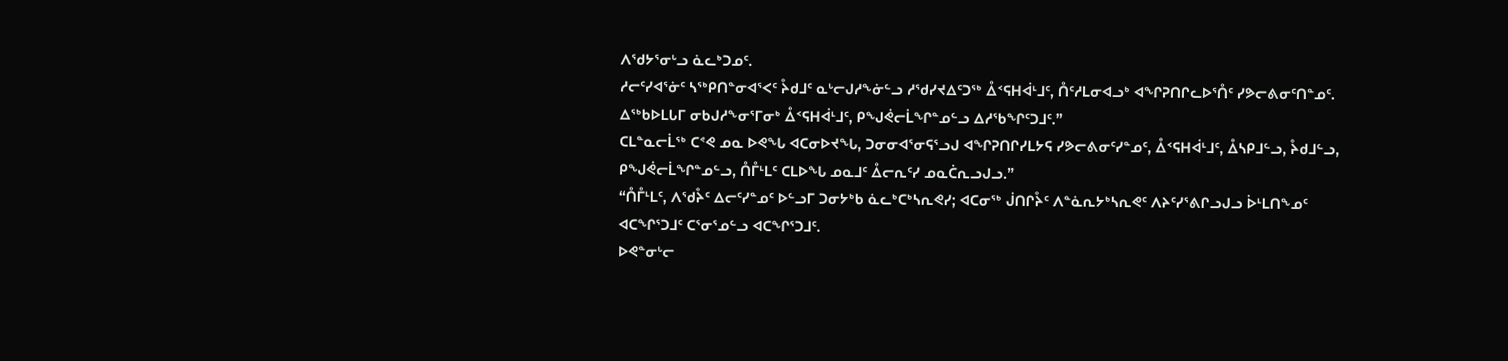ᐱᖁᔭᕐᓂᒡᓗ ᓈᓚᒃᑐᓄᑦ.
ᓱᓕᑦᓯᐊᕐᓃᑦ ᓴᖅᑭᑎᓐᓂᐊᕐᐸᑦ ᔧᑯᒧᑦ ᓇᒡᓕᒍᓱᖕᓃᓪᓗ ᓱᖁᓯᔪᐃᑦᑐᖅ ᐂᑉᕋᕼᐋᒻᒧᑦ, ᑍᑦᓱᒪᓂᐊᓗᒃ ᐊᖏᕈᑎᒋᓚᐅᕐᑍᑦ ᓯᕗᓕᕕᓂᑦᑎᓐᓄᑦ.
ᐃᖅᑲᐅᒪᒐᒥ ᓂᑲᒍᓱᖕᓂᕐᒥᓂᒃ ᐂᑉᕋᕼᐋᒻᒧᑦ, ᑭᖑᕚᓕᒫᖏᓐᓄᓪᓗ ᐃᓱᖃᖏᑦᑐᒧᑦ.”
ᑕᒪᓐᓇᓕᒫᖅ ᑕᕝᕙ ᓄᓇ ᐅᕙᖓ ᐊᑕᓂᐅᔪᖓ, ᑐᓂᓂᐊᕐᓂᕋᕐᓗᒍ ᐊᖏᕈᑎᒋᓯᒪᔭᕋ ᓯᕗᓕᕕᓂᑦᓯᓐᓄᑦ, ᐂᑉᕋᕼᐋᒻᒧᑦ, ᐂᓴᑭᒧᓪᓗ, ᔧᑯᒧᓪᓗ, ᑭᖑᕚᓕᒫᖏᓐᓄᓪᓗ, ᑍᒤᒻᒪᑦ ᑕᒪᐅᖓ ᓄᓇᒧᑦ ᐂᓕᕆᑦᓯ ᓄᓇᑖᕆᓗᒍᓗ.”
“ᑍᒤᒻᒪᑦ, ᐱᖁᔧᑦ ᐃᓕᑦᓯᓐᓄᑦ ᐅᓪᓗᒥ ᑐᓂᔭᒃᑲ ᓈᓚᒃᑕᒃᓴᕆᕙᓯ; ᐊᑕᓂᖅ ᒎᑎᒋᔧᑦ ᐱᓐᓈᕆᔭᒃᓴᕆᕙᑦ ᐱᔨᑦᓯᕐᕕᒋᓗᒍᓗ ᐆᒻᒪᑎᖕᓄᑦ ᐊᑕᖏᕐᑐᒧᑦ ᑕᕐᓂᕐᓄᓪᓗ ᐊᑕᖏᕐᑐᒧᑦ.
ᐅᕙᓐᓂᒡᓕ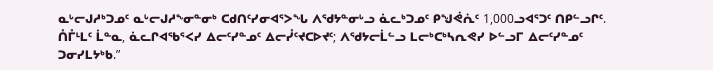ᓇᒡᓕᒍᓱᒃᑐᓄᑦ ᓇᒡᓕᒍᓱᖕᓂᓐᓂᒃ ᑕᑯᑎᑦᓯᓂᐊᕐᐳᖓ ᐱᖁᔭᓐᓂᒡᓗ ᓈᓚᒃᑐᓄᑦ ᑭᖑᕚᕇᑦ 1,000ᓗᐊᕐᑐᑦ ᑎᑭᓪᓗᒋᑦ.
ᑍᒤᒻᒪᑦ ᒫᓐᓇ, ᓈᓚᒋᐊᖃᕐᐸᓯ ᐃᓕᑦᓯᓐᓄᑦ ᐃᓕᓮᑦᔪᑕᐅᔪᑦ; ᐱᖁᔭᓕᒫᓪᓗ ᒪᓕᒃᑕᒃᓴᕆᕙᓯ ᐅᓪᓗᒥ ᐃᓕᑦᓯᓐᓄᑦ ᑐᓂᓯᒪᔭᒃᑲ.”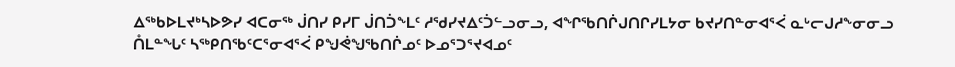ᐃᖅᑲᐅᒪᔪᒃᓴᐅᕗᓯ ᐊᑕᓂᖅ ᒎᑎᓯ ᑭᓯᒥ ᒎᑎᑑᖕᒪᑦ ᓱᖁᓯᔪᐃᑦᑑᓪᓗᓂᓗ, ᐊᖏᖃᑎᒌᒍᑎᒋᓯᒪᔭᓂ ᑲᔪᓯᑎᓐᓂᐊᕐᐹ ᓇᒡᓕᒍᓱᖕᓂᓂᓗ ᑍᒪᓐᖓᑦ ᓴᖅᑭᑎᖃᑦᑕᕐᓂᐊᕐᐹ ᑭᖑᕚᖑᖃᑎᒌᓄᑦ ᐅᓄᕐᑐᕐᔪᐊᓄᑦ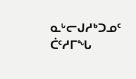ᓇᒡᓕᒍᓱᒃᑐᓄᑦ ᑖᑦᓱᒥᖓ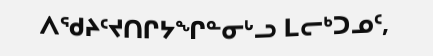ᐱᖁᔨᑦᔪᑎᒋᔭᖏᓐᓂᒡᓗ ᒪᓕᒃᑐᓄᑦ,